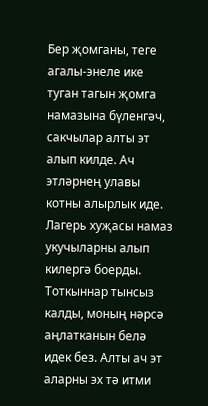Бер җомганы, теге агалы-энеле ике туган тагын җомга намазына бүленгәч, сакчылар алты эт алып килде. Ач этләрнең улавы котны алырлык иде. Лагерь хуҗасы намаз укучыларны алып килергә боерды. Тоткыннар тынсыз калды, моның нәрсә аңлатканын белә идек без. Алты ач эт аларны эх тә итми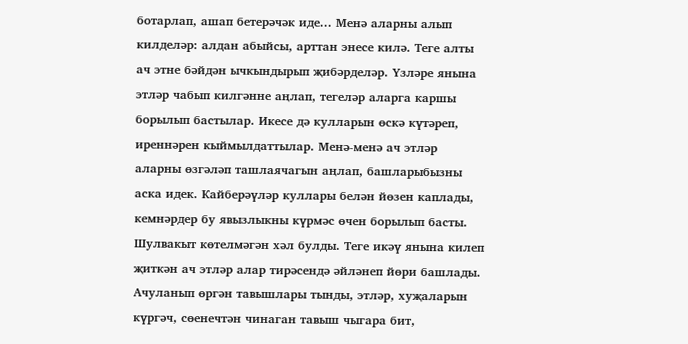ботарлап, ашап бетерәчәк иде... Менә аларны алып килделәр: алдан абыйсы, арттан энесе килә. Теге алты ач этне бәйдән ычкындырып җибәрделәр. Үзләре янына этләр чабып килгәнне аңлап, тегеләр аларга каршы борылып бастылар. Икесе дә кулларын өскә күтәреп, иреннәрен кыймылдаттылар. Менә-менә ач этләр аларны өзгәләп ташлаячагын аңлап, башларыбызны аска идек. Кайберәүләр куллары белән йөзен каплады, кемнәрдер бу явызлыкны күрмәс өчен борылып басты.
Шулвакыт көтелмәгән хәл булды. Теге икәү янына килеп җиткән ач этләр алар тирәсендә әйләнеп йөри башлады. Ачуланып өргән тавышлары тынды, этләр, хуҗаларын күргәч, сөенечтән чинаган тавыш чыгара бит,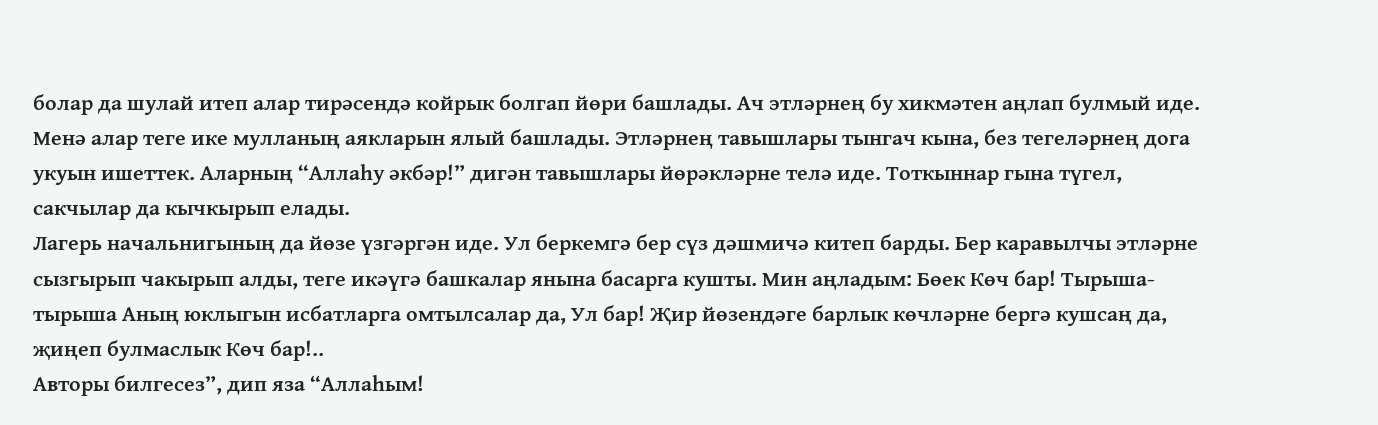болар да шулай итеп алар тирәсендә койрык болгап йөри башлады. Ач этләрнең бу хикмәтен аңлап булмый иде. Менә алар теге ике мулланың аякларын ялый башлады. Этләрнең тавышлары тынгач кына, без тегеләрнең дога укуын ишеттек. Аларның “Аллаһу әкбәр!” дигән тавышлары йөрәкләрне телә иде. Тоткыннар гына түгел, сакчылар да кычкырып елады.
Лагерь начальнигының да йөзе үзгәргән иде. Ул беркемгә бер сүз дәшмичә китеп барды. Бер каравылчы этләрне сызгырып чакырып алды, теге икәүгә башкалар янына басарга кушты. Мин аңладым: Бөек Көч бар! Тырыша-тырыша Аның юклыгын исбатларга омтылсалар да, Ул бар! Җир йөзендәге барлык көчләрне бергә кушсаң да, җиңеп булмаслык Көч бар!..
Авторы билгесез”, дип яза “Аллаһым!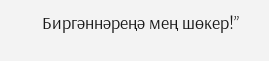Биргәннәреңә мең шөкер!”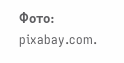Фото: pixabay.com.